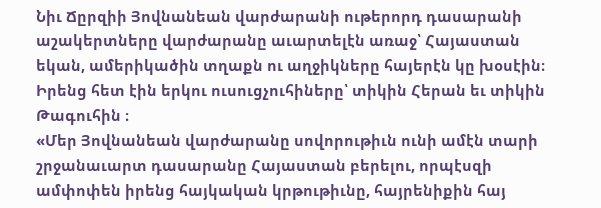Նիւ Ճըրզիի Յովնանեան վարժարանի ութերորդ դասարանի աշակերտները վարժարանը աւարտելէն առաջ՝ Հայաստան եկան, ամերիկածին տղաքն ու աղջիկները հայերէն կը խօսէին։ Իրենց հետ էին երկու ուսուցչուհիները՝ տիկին Հերան եւ տիկին Թագուհին ։
«Մեր Յովնանեան վարժարանը սովորութիւն ունի ամէն տարի շրջանաւարտ դասարանը Հայաստան բերելու, որպէսզի ամփոփեն իրենց հայկական կրթութիւնը, հայրենիքին հայ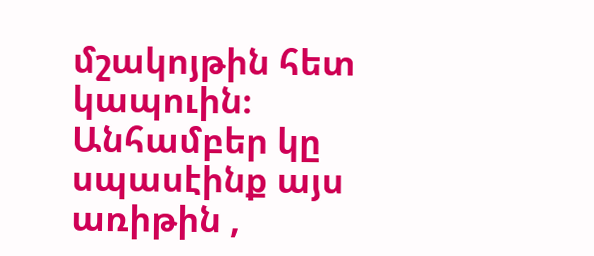մշակոյթին հետ կապուին։ Անհամբեր կը սպասէինք այս առիթին ,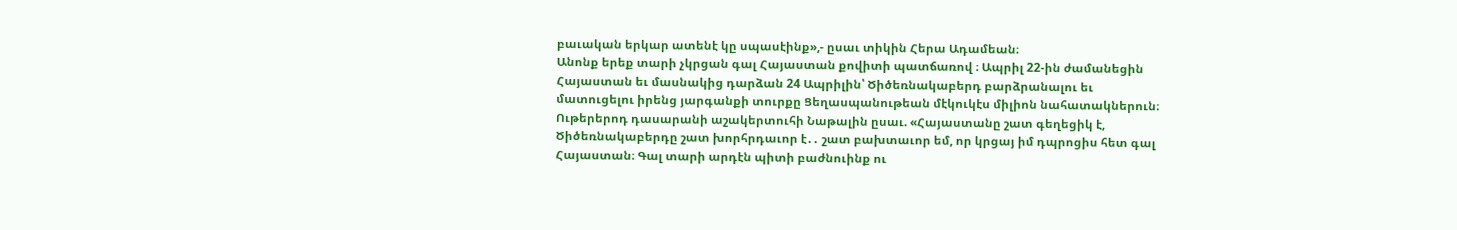բաւական երկար ատենէ կը սպասէինք»,- ըսաւ տիկին Հերա Ադամեան։
Անոնք երեք տարի չկրցան գալ Հայաստան քովիտի պատճառով ։ Ապրիլ 22-ին ժամանեցին Հայաստան եւ մասնակից դարձան 24 Ապրիլին՝ Ծիծեռնակաբերդ բարձրանալու եւ մատուցելու իրենց յարգանքի տուրքը Ցեղասպանութեան մէկուկէս միլիոն նահատակներուն։
Ութերերոդ դասարանի աշակերտուհի Նաթալին ըսաւ. «Հայաստանը շատ գեղեցիկ է, Ծիծեռնակաբերդը շատ խորհրդաւոր է․․ շատ բախտաւոր եմ, որ կրցայ իմ դպրոցիս հետ գալ Հայաստան։ Գալ տարի արդէն պիտի բաժնուինք ու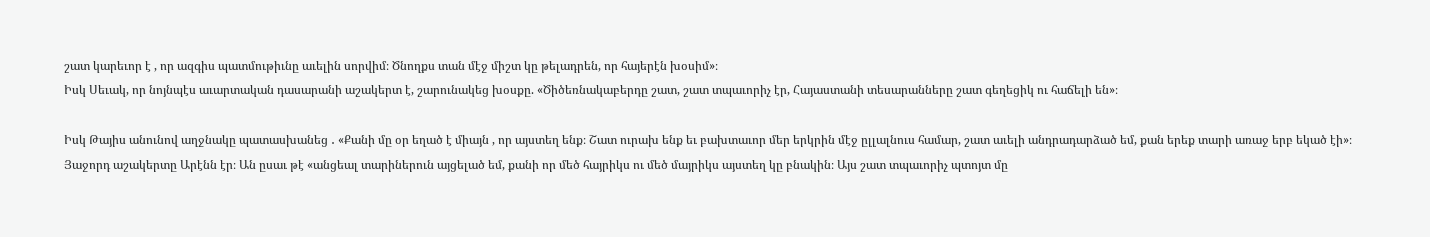շատ կարեւոր է , որ ազգիս պատմութիւնը աւելին սորվիմ։ Ծնողքս տան մէջ միշտ կը թելադրեն, որ հայերէն խօսիմ»։
Իսկ Սեւակ, որ նոյնպէս աւարտական դասարանի աշակերտ է, շարունակեց խօսքը. «Ծիծեռնակաբերդը շատ, շատ տպաւորիչ էր, Հայաստանի տեսարանները շատ գեղեցիկ ու հաճելի են»։

Իսկ Թայիս անունով աղջնակը պատասխանեց ․ «Քանի մը օր եղած է միայն , որ այստեղ ենք։ Շատ ուրախ ենք եւ բախտաւոր մեր երկրին մէջ ըլլալնուս համար, շատ աւելի անդրադարձած եմ, քան երեք տարի առաջ երբ եկած էի»։
Յաջորդ աշակերտը Արէնն էր։ Ան ըսաւ թէ «անցեալ տարիներուն այցելած եմ, քանի որ մեծ հայրիկս ու մեծ մայրիկս այստեղ կը բնակին։ Այս շատ տպաւորիչ պտոյտ մը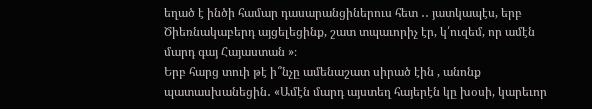եղած է ինծի համար դասարանցիներուս հետ ․․ յատկապէս, երբ Ծիեռնակաբերդ այցելեցինք, շատ տպաւորիչ էր, կ՛ուզեմ, որ ամէն մարդ գայ Հայաստան »։
Երբ հարց տուի թէ ի՞նչը ամենաշատ սիրած էին , անոնք պատասխանեցին․ «Ամէն մարդ այստեղ հայերէն կը խօսի, կարեւոր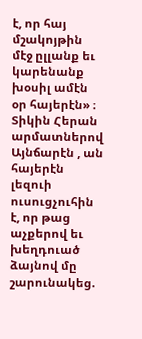է, որ հայ մշակոյթին մէջ ըլլանք եւ կարենանք խօսիլ ամէն օր հայերէն» ։
Տիկին Հերան արմատներով Այնճարէն , ան հայերէն լեզուի ուսուցչուհին է, որ թաց աչքերով եւ խեղդուած ձայնով մը շարունակեց.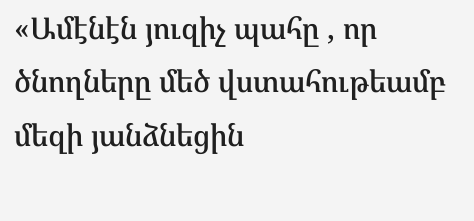«Ամէնէն յուզիչ պահը , որ ծնողները մեծ վստահութեամբ մեզի յանձնեցին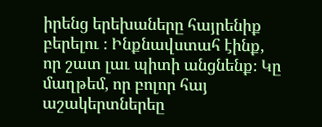իրենց երեխաները հայրենիք բերելու ։ Ինքնավստահ էինք, որ շատ լաւ պիտի անցնենք։ Կը մաղթեմ, որ բոլոր հայ աշակերտներեը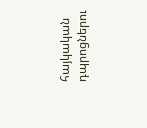հայկական դպրոցներու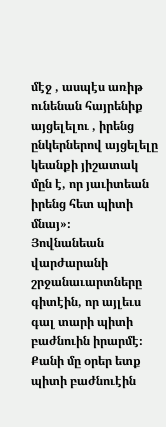մէջ , ասպէս առիթ ունենան հայրենիք այցելելու , իրենց ընկերներով այցելելը կեանքի յիշատակ մըն է, որ յաւիտեան իրենց հետ պիտի մնայ»։
Յովնանեան վարժարանի շրջանաւարտները գիտէին, որ այլեւս գալ տարի պիտի բաժնուին իրարմէ։ Քանի մը օրեր ետք պիտի բաժնուէին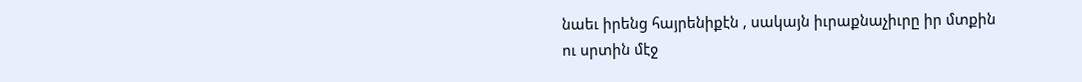նաեւ իրենց հայրենիքէն , սակայն իւրաքնաչիւրը իր մտքին ու սրտին մէջ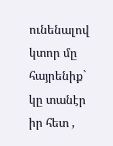ունենալով կտոր մը հայրենիք` կը տանէր իր հետ ,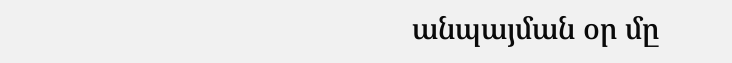անպայման օր մը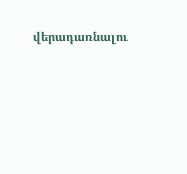վերադառնալու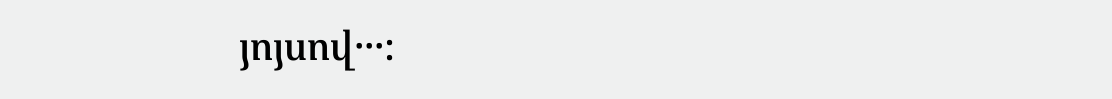յոյսով․․․։